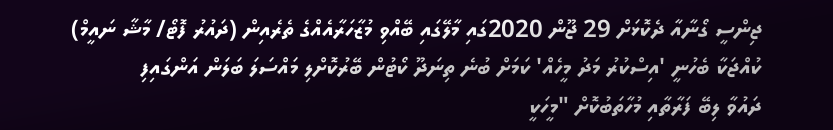ޖިންސީ ގޯނާއާ ދެކޮޅަށް 29 ޖޫން 2020ގައި މާލޭގައި ބޭއްވި މުޒާހަރާއެއްގެ ތެރެއިން (ދައުރު ފޮޓޯ/ މާޝާ ނައީމް)
ކުއްޖަކާ ބެހުނީ 'އިސްކުރު މަދު މީހެއް' ކަމަށް ބުނެ ތިނަދޫ ކޯޓުން ބޭރުކޮށްލި މައްސަލަ ބަލަން އަންގައިފި
ދައުވާ ލިބޭ ފަރާތާއި މުހާތަބުކޮށް "މީހަކީ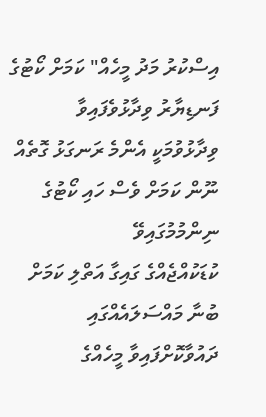އިސްކުރު މަދު މީހެއް" ކަމަށް ކޯޓުގެ ފަނޑިޔާރު ވިދާޅުވެފައިވާ ވިދާޅުވުމަކީ އެންމެ ރަނގަޅު ގޮތެއް ނޫން ކަމަށް ވެސް ހައި ކޯޓުގެ ނިންމުމުގައިވޭ
ކުޑަކުއްޖެއްގެ ގައިގާ އަތްލި ކަމަށް ބުނާ މައްސަލައެއްގައި ދައުވާކޮށްފައިވާ މީހެއްގެ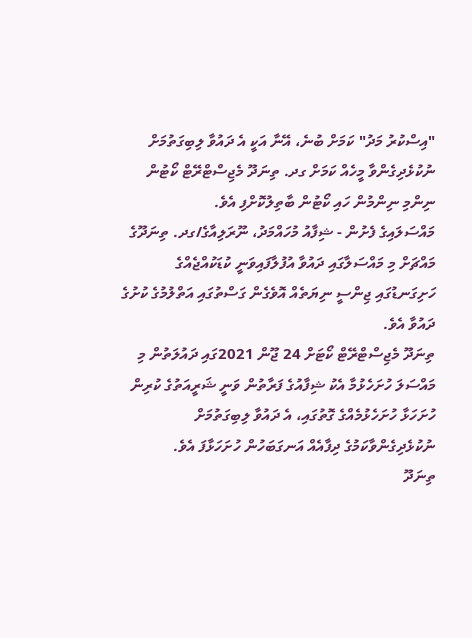"އިސްކުރު މަދު" ކަމަށް ބުނެ، އޭނާ އަކީ އެ ދައުވާ ލިބިގަތުމަށް ނުކުޅެދިގެންވާ މީހެއް ކަމަށް ގދ. ތިނަދޫ މެޖިސްޓްރޭޓް ކޯޓުން ނިންމި ނިންމުން ހައި ކޯޓުން ބާތިލުކޮށްފި އެވެ.
މައްސަލައިގެ ފެށުން - ޝިފާއު މުހައްމަދު، ނޫރަލިއާގެ/ގދ. ތިނަދޫގެ މައްޗަށް މި މައްސަލާގައި ދައުވާ އުފުލާފައިވަނީ ކުޑަކުއްޖެއްގެ ހަށިގަނޑުގައި ޖިންސީ ނިޔަތެއް އޮވެގެން ގަސްތުގައި އަތްލުމުގެ ކުށުގެ ދައުވާ އެވެ.
ތިނަދޫ މެޖިސްޓްރޭޓް ކޯޓަށް 24 ޖޫން 2021ގައި ދައުލަތުން މި މައްސަލަ ހުށަހެޅުމާ އެކު ޝިފާއުގެ ފަރާތުން ވަނީ ޝަރީއަތުގެ ކުރިން ހުށަހަޅާ ހުށަހެޅުމެއްގެ ގޮތުގައި، އެ ދައުވާ ލިބިގަތުމަށް ނުކުޅެދިގެންވާކަމުގެ ދިފާއެއް އަނގަބަހުން ހުށަހަޅާފަ އެވެ.
ތިނަދޫ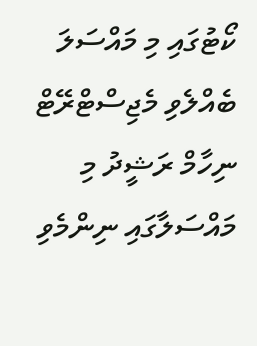ކޯޓުގައި މި މައްސަލަ ބެއްލެވި މެޖިސްޓްރޭޓް ނިހާމް ރަޝީދު މި މައްސަލާގައި ނިންމެވި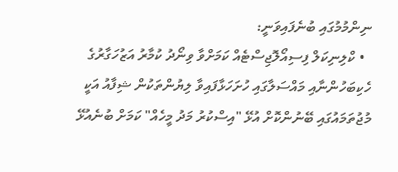ނިންމުމުގައި ބުނެފައިވަނީ:
  • ކްލިނިކަލް ފިސިއޯލޮޖިސްޓެއް ކަމަށްވާ ވިނޯދު ކުމާރު އަޒުހަގާރުގެ ހެކިބަހުންނާއި މައްސަލާގައި ހުށަހަޅާފައިވާ ލިޔުންތަކުން ޝިފާއު އަކީ މުޖުތަމައުގައި ބޭނުންކޮށް އުޅޭ "އިސްކުރު މަދު މީހެއް" ކަމަށް ބުނެއުޅޭ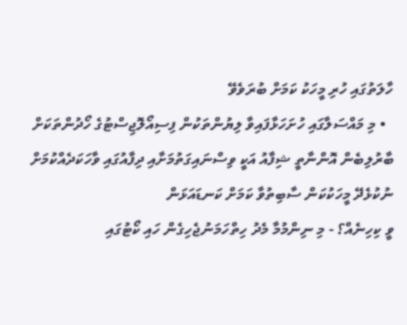ހާލަތުގައި ހުރި މީހަކު ކަމަށް ބުރަވެވޭ
  • މި މައްސަލާގައި ހުށަހަޅާފައިވާ ލިޔުންތަކުން ފިސިއޯލޮޖިސްޓުގެ ހޯދުންތަކަށް ބާރުލިބެން އޮންނާތީ ޝިފާއު އަކީ ވިސްނައިގަތުމަށާއި ދިފާއުގައި ވާހަކަދެއްކުމަށް ނުކުޅެދޭ މީހަކުކަން ސާބިތުވާ ކަމަށް ކަނޑައަޅަން
ވީ ކިހިނެއް؟ - މި ނިންމުމާ މެދު ހިތްހަމަނުޖެހިގެން ހައި ކޯޓުގައި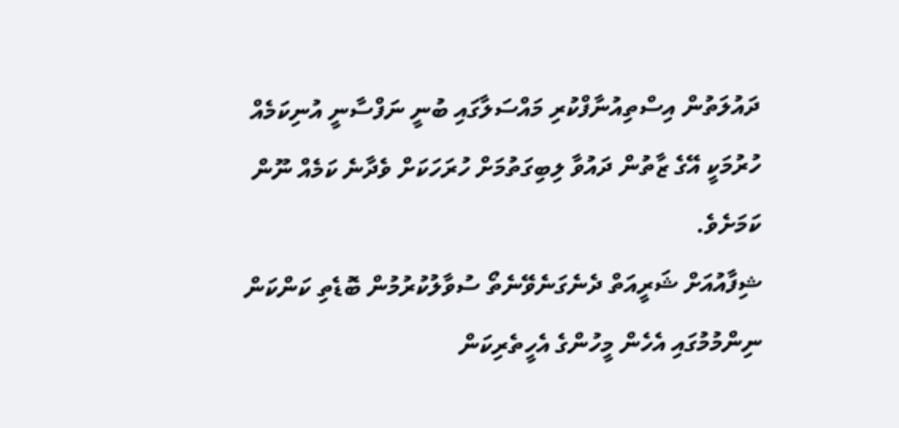ދައުލަތުން އިސްތިއުނާފްކުރި މައްސަލާގައި ބުނީ ނަފްސާނީ އުނިކަމެއް ހުރުމަކީ އޭގެ ޒާތުން ދައުވާ ލިބިގަތުމަށް ހުރަހަކަށް ވެދާނެ ކަމެއް ނޫން ކަމަށެވެ.
ޝިފާއުއަށް ޝަރީއަތް ދެނެގަނެވޭނެތޯ ސުވާލުކުރުމުން ބޮޑެތި ކަންކަން ނިންމުމުގައި އެހެން މީހުންގެ އެހީތެރިކަން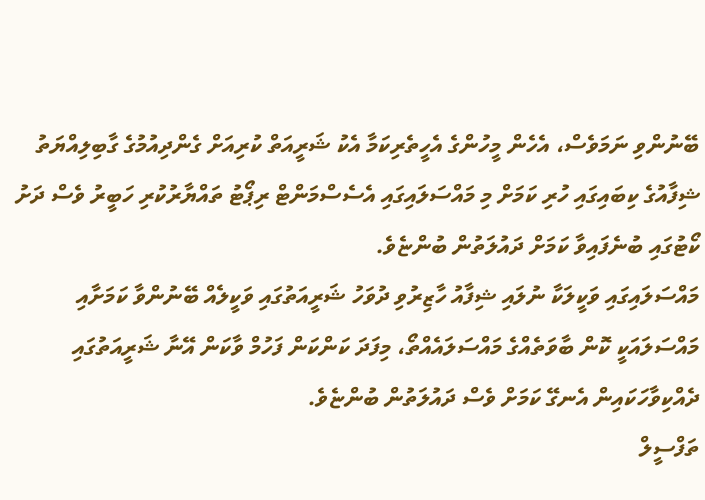ބޭނުންވި ނަމަވެސް، އެހެން މީހުންގެ އެހީތެރިކަމާ އެކު ޝަރީއަތް ކުރިއަށް ގެންދިއުމުގެ ގާބިލިއްޔަތު ޝިފާއުގެ ކިބައިގައި ހުރި ކަމަށް މި މައްސަލައިގައި އެސެސްމަންޓް ރިޕޯޓު ތައްޔާރުކުރި ހަބީރު ވެސް ދަށު ކޯޓުގައި ބުނެފައިވާ ކަމަށް ދައުލަތުން ބުންޏެވެ.
މައްސަލައިގައި ވަކީލަކާ ނުލައި ޝިފާއު ހާޒިރުވި ދުވަހު ޝަރީއަތުގައި ވަކީލެއް ބޭނުންވާ ކަމަށާއި މައްސަލައަކީ ކޮން ބާވަތެއްގެ މައްސަލައެއްތޯ، މިފަދަ ކަންކަން ފަހުމް ވާކަން އޭނާ ޝަރީއަތުގައި ދެއްކިވާހަކައިން އެނގޭ ކަމަށް ވެސް ދައުލަތުން ބުންޏެވެ.
ތަފްސީލް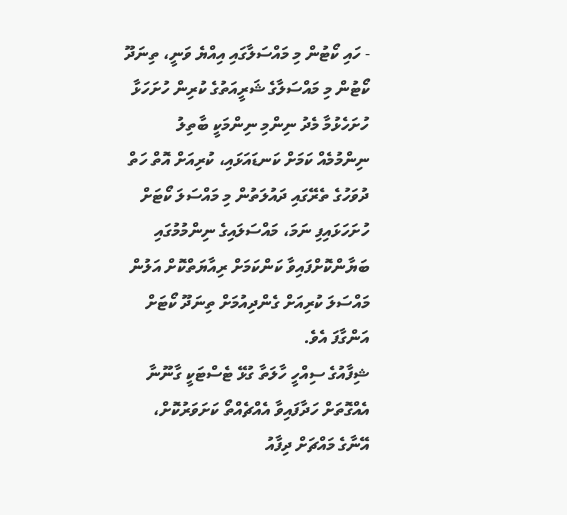- ހައި ކޯޓުން މި މައްސަލާގައި އިއްޔެ ވަނީ، ތިނަދޫ ކޯޓުން މި މައްސަލާގެ ޝަރީއަތުގެ ކުރިން ހުށަހަޅާ ހުށަހެޅުމާ މެދު ނިންމި ނިންމަކީ ބާތިލު ނިންމުމެއް ކަމަށް ކަނޑައަޅައި، ކުރިއަށް އޮތް ހަތް ދުވަހުގެ ތެރޭގައި ދައުލަތުން މި މައްސަލަ ކޯޓަށް ހުށަހަޅައިފި ނަމަ، މައްސަލައިގެ ނިންމުމުގައި ބަޔާންކޮށްފައިވާ ކަންކަމަށް ރިއާޔަތްކޮށް އަލުން މައްސަލަ ކުރިއަށް ގެންދިއުމަށް ތިނަދޫ ކޯޓަށް އަންގާފަ އެވެ.
ޝިފާއުގެ ސިއްހީ ހާލަތާ ގުޅޭ ޓެސްޓަކީ ގާނޫނާ އެއްގޮތަށް ހަދާފައިވާ އެއްޗެއްތޯ ކަށަވަރުކޮށް، އޭނާގެ މައްޗަށް ދިފާއު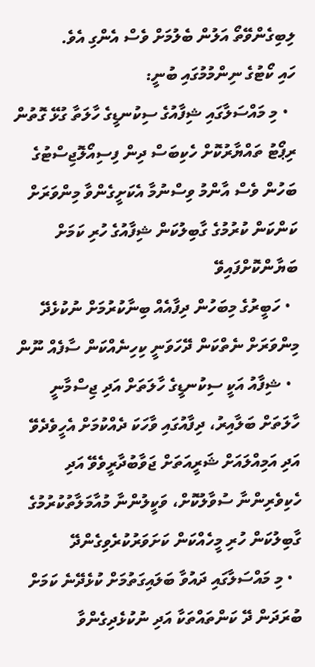ލިބިގެންވޭތޯ އަލުން ބެލުމަށް ވެސް އެންގި އެވެ.
ހައި ކޯޓުގެ ނިންމުމުގައި ބުނީ:
  • މި މައްސަލާގައި ޝިފާއުގެ ސިކުނޑީގެ ހާލަތާ ގުޅޭ ގޮތުން ރިޕޯޓު ތައްޔާރުކޮށް ހެކިބަސް ދިން ފިސިއޯލޮޖިސްޓުގެ ބަހުން ވެސް އާންމު ވިސްނުމާ އެކަށީގެންވާ މިންވަރަށް ކަންކަން ކުރުމުގެ ގާބިލުކަން ޝިފާއުގެ ހުރި ކަމަށް ބަޔާންކޮށްފައިވޭ
  • ހަބީރުގެ މިބަހުން ދިފާއެއް ބިނާކުރުމަށް ނުކުޅެދޭ މިންވަރަށް ނެތްކަން ދޭހަވަނީ ކިހިނެއްކަން ސާފެއް ނޫން
  • ޝިފާއު އަކީ ސިކުނޑީގެ ހާލަތަށް އަދި ޖިސްމާނީ ހާލަތަށް ބަލާއިރު، ދިފާއުގައި ވާހަކަ ދެއްކުމަށް އެހީވެދެވޭ އަދި އަމިއްލައަށް ޝަރީއަތަށް ޖަވާބުދާރީވެވޭ އަދި ހެކިވެރިންނާ ސުވާލުކޮށް، ވަކީލުންނާ މުއާމަލާތުކުރުމުގެ ގާބިލުކަން ހުރި މީހެއްކަން ކަށަވަރުކުރެވިގެންދޭ
  • މި މައްސަލާގައި ދައުވާ ބަލައިގަތުމަށް ކުޅެދޭނެ ކަމަށް ބުރަދަން ދޭ ކަންތައްތަކާ އަދި ނުކުޅެދިގެންވާ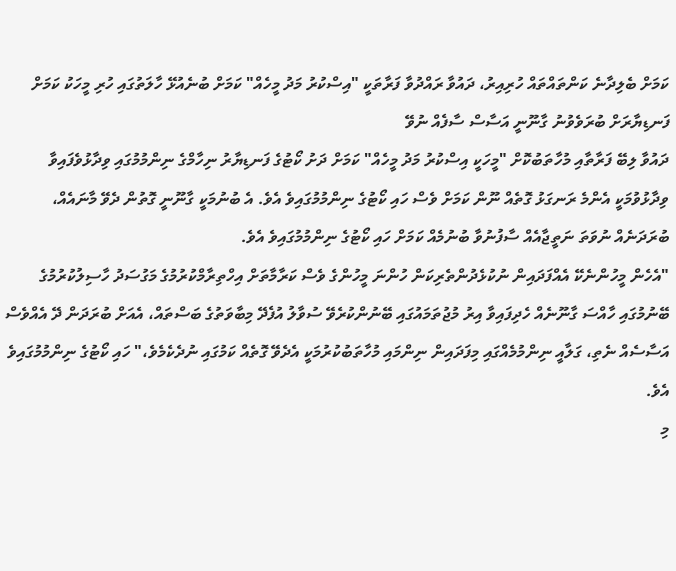ކަމަށް ބެލިދާނެ ކަންތައްތައް ހުރިއިރު، ދައުވާ ރައްދުވާ ފަރާތަކީ "އިސްކުރު މަދު މީހެއް" ކަމަށް ބުނެއުޅޭ ހާލަތުގައި ހުރި މީހަކު ކަމަށް ފަނޑިޔާރަށް ބުރަވެވުނު ގާނޫނީ އަސާސް ސާފެއް ނުވޭ
ދައުވާ ލިބޭ ފަރާތާއި މުހާތަބުކޮށް "މީހަކީ އިސްކުރު މަދު މީހެއް" ކަމަށް ދަށު ކޯޓުގެ ފަނޑިޔާރު ނިހާމްގެ ނިންމުމުގައި ވިދާޅުވެފައިވާ ވިދާޅުވުމަކީ އެންމެ ރަނގަޅު ގޮތެއް ނޫން ކަމަށް ވެސް ހައި ކޯޓުގެ ނިންމުމުގައިވެ އެވެ. އެ ބުނުމަކީ ގާނޫނީ ގޮތުން ދެވޭ މާނައެއް، ބުރަދަނެއް ނުވަތަ ނަތީޖާއެއް ސާފުނުވާ ބުނުމެއް ކަމަށް ހައި ކޯޓުގެ ނިންމުމުގައިވެ އެވެ.
"އެހެން މީހުންނެކޭ އެއްފަދައިން ނުކުޅެދުންތެރިކަން ހުންނަ މީހުންގެ ވެސް ކަރާމާތަށް އިހްތިރާމްކުރުމުގެ މަގުސަދު ހާސިލުކުރުމުގެ ބޭނުމުގައި ހާއްސަ ގާނޫނެއް ހެދިފައިވާ އިރު މުޖުތަމައުގައި ބޭނުންކުރެވޭ ސުވާލު އުފެދޭ މިބާވަތުގެ ބަސްތައް، އެއަށް ބުރަދަން ދޭ އެއްވެސް އަސާސެއް ނެތި، ގަލާއީ ނިންމުމެއްގައި މިފަދައިން ނިންމައި މުހާތަބުކުރުމަކީ އެދެވޭ ގޮތެއް ކަމުގައި ނުދެކެމެވެ،" ހައި ކޯޓުގެ ނިންމުމުގައިވެ އެވެ.
މި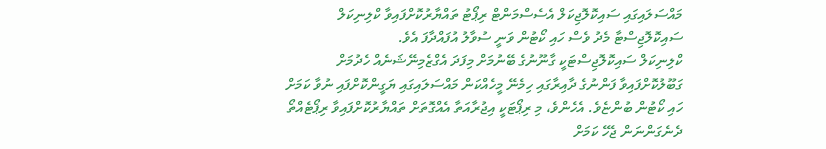މައްސަލައިގައި ސައިކޮލޮޖިކަލް އެސެސްމަންޓް ރިޕޯޓު ތައްޔާރުކޮށްފައިވާ ކްލިނިކަލް ސައިކޮލޮޖިސްޓާ މެދު ވެސް ހައި ކޯޓުން ވަނީ ސުވާލު އުފައްދާފަ އެވެ.
ކްލިނިކަލް ސައިކޮލޮޖިސްޓަކީ ގާނޫނުގެ ބޭނުމަށް މިފަދަ އެގްޒެމިނޭޝަނެއް ހެދުމަށް ގަބޫލުކޮށްފައިވާ ފަންނުގެ ދާއިރާގައި ހިމެނޭ މީހެއްކަން މައްސަލައިގައި ޔަގީންކޮށްފައި ނުވާ ކަމަށް ހައި ކޯޓުން ބުންޏެވެ. އެހެންވެ، މި ރިޕޯޓަކީ އިޖުރާއަތާ އެއްގޮތަށް ތައްޔާރުކޮށްފައިވާ ރިޕޯޓެއްތޯ ދެނެގަންނަން ޖެހޭ ކަމަށް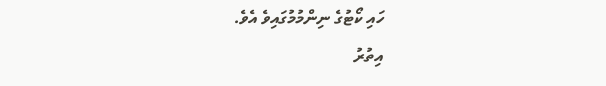ހައި ކޯޓުގެ ނިންމުމުގައިވެ އެވެ.
އިތުރު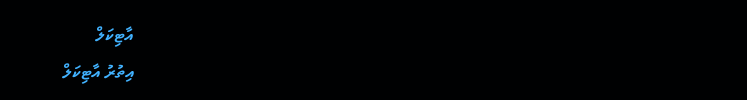އާޓިކަލް
އިތުރު އާޓިކަލް